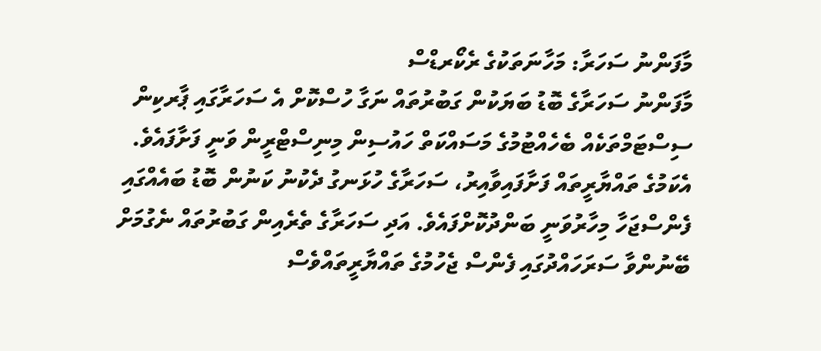މާފަންނު ސަހަރާ: މަހާނަތަކުގެ ރެކޯރޑްސް
މާފަންނު ސަހަރާގެ ބޮޑު ބަޔަކުން ގަބުރުތައް ނަގާ ހުސްކޮށް އެ ސަހަރާގައި ޕާރކިން ސިސްޓަމްތަކެއް ބެހެއްޓުމުގެ މަސައްކަތް ހައުސިން މިނިސްޓްރީން ވަނީ ފަށާފައެވެ. އެކަމުގެ ތައްޔާރީތައް ފަށާފައިވާއިރު، ސަހަރާގެ ހުޅަނގު ދެކުނު ކަނުން ބޮޑު ބައެއްގައި ފެންސްޖަހާ މިހާރުވަނީ ބަންދުކޮށްފައެވެ. އަދި ސަހަރާގެ ތެރެއިން ގަބުރުތައް ނެގުމަށް ބޭނުންވާ ސަރަހައްދުގައި ފެންސް ޖެހުމުގެ ތައްޔާރީތައްވެސް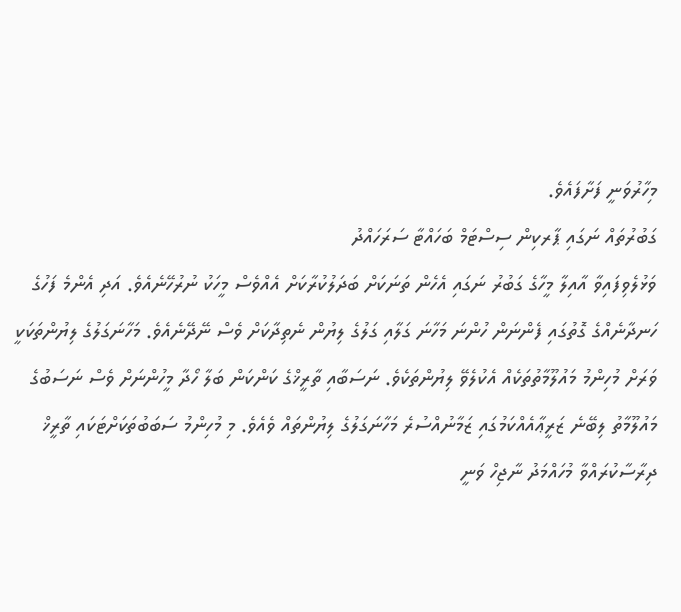މިހާރުވަނީ ފަށާފައެވެ.
ގަބުރުތައް ނަގައި ޕާރކިން ސިސްޓަމް ބަހައްޓާ ސަރަހައްދު
ވަޅުލެވިފައިވާ އާއިލާ މީހާގެ ގަބުރު ނަގައި އެހެން ތަނަކަށް ބަދަލުކުރާކަށް އެއްވެސް މީހަކު ނުރުހޭނެއެވެ. އަދި އެންމެ ފަހުގެ ހަނދާނެއްގެ ގޮތުގައި ފެންނަން ހުންނަ މަހާނަ ގަލާއި ގަލުގެ ލިޔުން ނެތިދާކަށް ވެސް ނޭދޭނެއެވެ. މަހާނަގަލުގެ ލިޔުންތަކަކީ ވަރަށް މުހިންމު މައުލޫމާތުތަކެއް އެކުލެވޭ ލިޔުންތަކެވެ. ނަސަބާއި ތާރީޚްގެ ކަންކަން ބަލާ ހޯދާ މީހުންނަށް ވެސް ނަސަބުގެ މައުލޫމާތު ލިބޭނެ ޒަރީޢާއެއްކަމުގައި ޒަމާނުއްސުރެ މަހާނަގަލުގެ ލިޔުންތައް ވެއެވެ. މި މުހިންމު ސަބަބުތަކަށްޓަކައި ތާރީޚް ދިރާސާކުރައްވާ މުހައްމަދު ނާޖިހް ވަނީ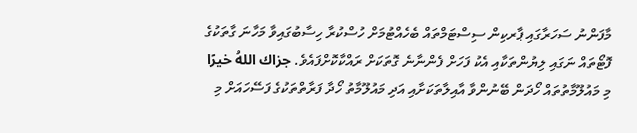މާފަންނު ސަހަރާގައި ޕާރކިން ސިސްޓަމްތައް ބެހެއްޓުމަށް ހުސްކުރާ ހިސާބުގައިވާ މަހާނަ ގާތަކުގެ ފޮޓޯތައް ނަގައި ލިޔުންތަކާއި އެކު ފަހަށް ފެންނާނެ ގޮތަކަށް ރައްކާކޮށްފައެވެ. جزاك اللهُ خيرًا
މި މައުލޫމާތުތައް ހޯދަން ބޭނުންވާ އާއިލާތަކަށާއި އަދި މައުލޫމާތު ހޯދާ ފަރާތްތަކުގެ ފަސޭހައަށް މި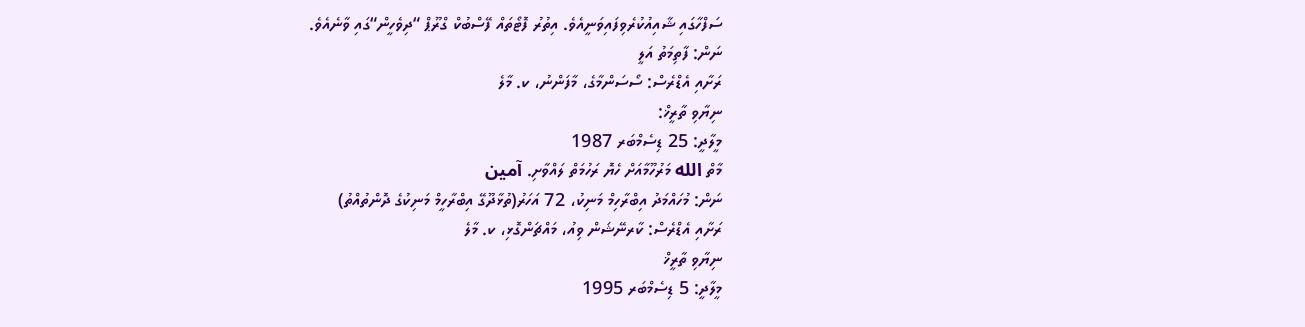ސަފްހާގައި ޝާއިއުކުރެވިފައިވަނީއެވެ. އިތުރު ފޮޓޯތައް ފޭސްބުކް ގްރޫޕް “ދިވެހީން“ގައި ވާނެއެވެ.
ނަން: ފާތިމަތު އަލީ
ރަށާއި އެޑްރެސް: ސޯސަންމާގެ، މާފަންނު، ކ. މާލެ
ނިޔާވި ތާރީޚް:
މީލާދީ: 25 ޑިސެމްބަރ 1987
މާތް الله މަރުހޫމާއަށް ހެޔޮ ރަހުމަތް ލައްވާށި. آمين
ނަން: މުހައްމަދު އިބްރާހިމް މަނިކު، 72 އަހަރު(ތުޅާދޫގޭ އިބްރާހީމް މަނިކުގެ ދޮންތުއްތު)
ރަށާއި އެޑްރެސް: ކާރނޭޝަން ވިއު، މައްޗަންގޮޅި، ކ. މާލެ
ނިޔާވި ތާރީޚް
މީލާދީ: 5 ޑިސެމްބަރ 1995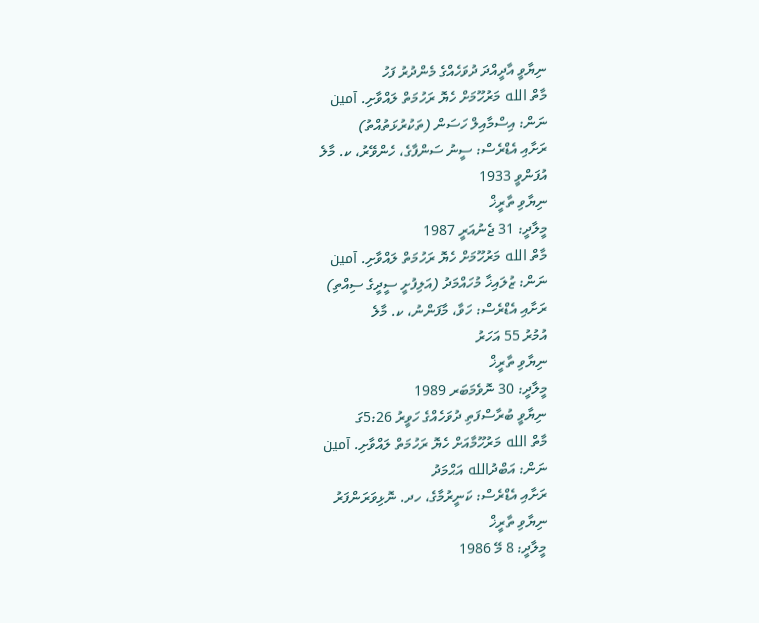ނިޔާވީ އާދީއްދަ ދުވަހެއްގެ މެންދުރު ފަހު
މާތް الله މަރުހޫމަށް ހެޔޮ ރަހުމަތް ލައްވާށި. آمين
ނަން: އިސްމާއިލް ހަސަން (ތަކުރުޅަތުއްތު)
ރަށާއި އެޑްރެސް: ސީނު ސަންފާގެ، ހެންވޭރު، ކ. މާލެ
އުފަންވީ 1933
ނިޔާވި ތާރީޚް
މީލާދީ: 31 ޖެނުއަރީ 1987
މާތް الله މަރުހޫމަށް ހެޔޮ ރަހުމަތް ލައްވާށި. آمين
ނަން: ޒުލައިޚާ މުހައްމަދު (އަލިފުށީ ސީދީގެ ސިއްތި)
ރަށާއި އެޑްރެސް: ހަވާ، މާފަންނު، ކ. މާލެ
އުމުރު 55 އަހަރު
ނިޔާވި ތާރީޚް
މީލާދީ: 30 ނޮވެމަބަރ 1989
ނިޔާވީ ބުރާސްފަތި ދުވަހެއްގެ ހަވީރު 5:26ގަ
މާތް الله މަރުހޫމާއަށް ހެޔޮ ރަހުމަތް ލައްވާށި. آمين
ނަން: އަބްދުالله އަޙްމަދު
ރަށާއި އެޑްރެސް: ކަނީރުމާގެ، ހދ. ނޮޅިވަރަންފަރު
ނިޔާވި ތާރީޚް
މީލާދީ: 8 މޭ 1986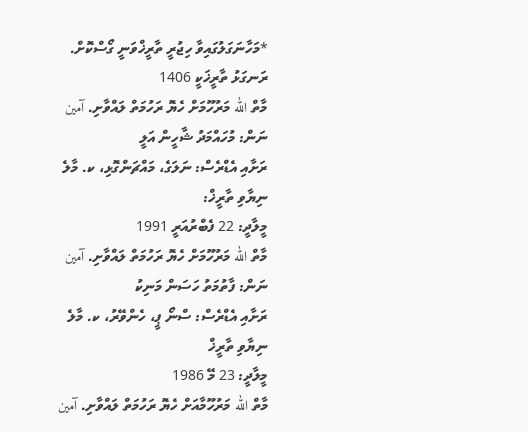*މަހާނަގަލުގައިވާ ހިޖުރީ ތާރީޚްވަނީ ގޯސްކޮށް. ރަނގަޅު ތާރީޚަކީ 1406
މާތް الله މަރުހޫމަށް ހެޔޮ ރަހުމަތް ލައްވާށި. آمين
ނަން: މުހައްމަދު ޝާހީން އަލީ
ރަށާއި އެޑްރެސް: ނަލަގެ، މައްޗަންގޮޅި، ކ. މާލެ
ނިޔާވި ތާރީޚް:
މީލާދީ: 22 ފެބްރުއަރީ 1991
މާތް الله މަރުހޫމަށް ހެޔޮ ރަހުމަތް ލައްވާށި. آمين
ނަން: ފާތުމަތު ހަސަން މަނިކު
ރަށާއި އެޑްރެސް: ސްނޯ ޕީ، ހެންވޭރު، ކ. މާލެ
ނިޔާވި ތާރީޚް
މީލާދީ: 23 މޭ 1986
މާތް الله މަރުހޫމާއަށް ހެޔޮ ރަހުމަތް ލައްވާށި. آمين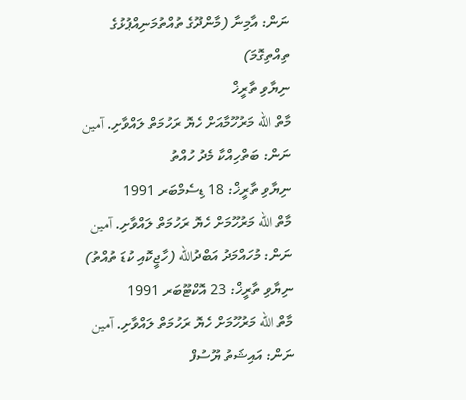ނަން: އާމިނާ (މާންދޫގެ ތުއްތުމަނިއްޕުޅުގެ ތިއްތިގޮމަ)
ނިޔާވި ތާރީޚް
މާތް الله މަރުހޫމާއަށް ހެޔޮ ރަހުމަތް ލައްވާށި. آمين
ނަން: ބަތްހިއްކާ މެދު ހުއްތު
ނިޔާވި ތާރީޚް: 18 ޑިސެމްބަރ 1991
މާތް الله މަރުހޫމަށް ހެޔޮ ރަހުމަތް ލައްވާށި. آمين
ނަން: މުހައްމަދު އަބްދުالله (ހާޖީކޮއި ކުޑަ ތުއްތު)
ނިޔާވި ތާރީޚް: 23 އޮކްޓޫބަރ 1991
މާތް الله މަރުހޫމަށް ހެޔޮ ރަހުމަތް ލައްވާށި. آمين
ނަން: އައިޝަތު ޔޫސުފް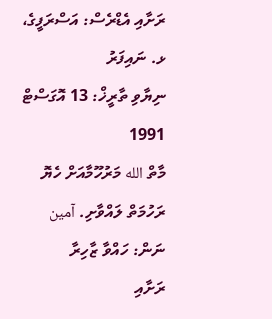ރަށާއި އެޑްރެސް: އަސްރަފީގެ، ޅ. ނައިފަރު
ނިޔާވި ތާރީޚް: 13 އޮގަސްޓް 1991
މާތް الله މަރުހޫމާއަށް ހެޔޮ ރަހުމަތް ލައްވާށި. آمين
ނަން: ހައްވާ ޒާހިރާ
ރަށާއި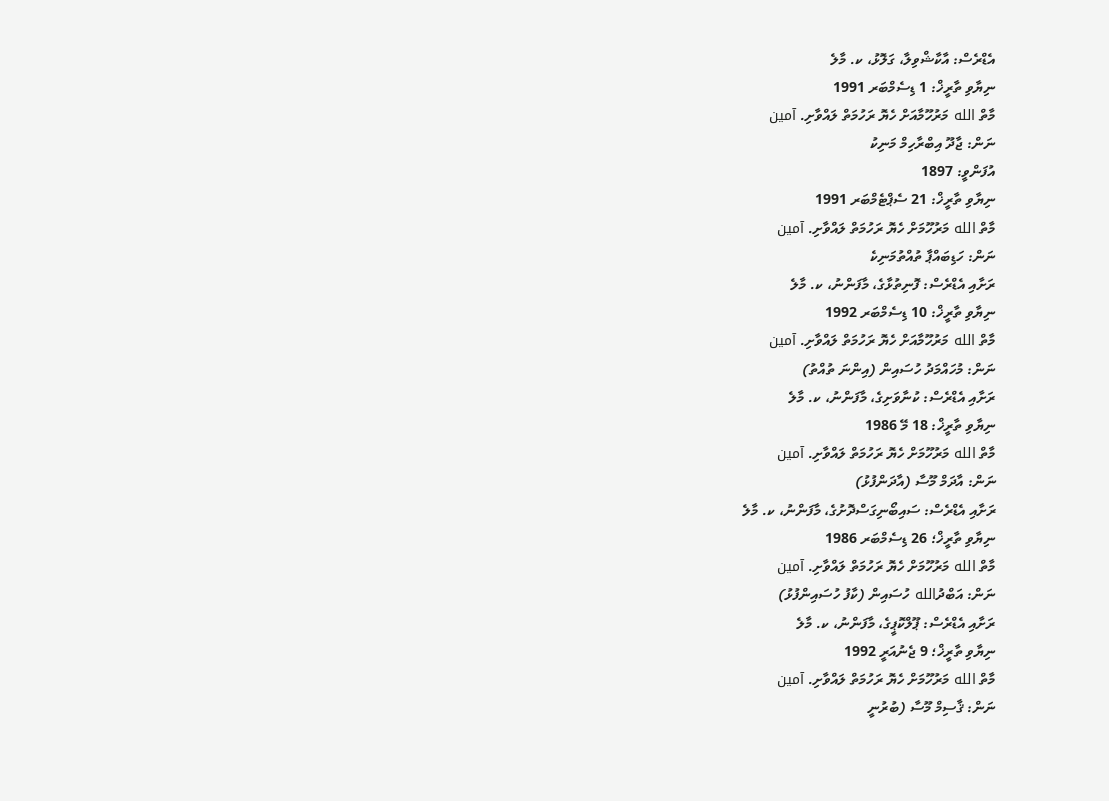އެޑްރެސް: އާކާޝްވިލާ، ގަލޮޅު، ކ. މާލެ
ނިޔާވި ތާރީޚް: 1 ޑިސެމްބަރ 1991
މާތް الله މަރުހޫމާއަށް ހެޔޮ ރަހުމަތް ލައްވާށި. آمين
ނަން: ޖާދޫ އިބްރާހިމް މަނިކު
އުފަންވީ: 1897
ނިޔާވި ތާރީޚް: 21 ސެޕްޓެމްބަރ 1991
މާތް الله މަރުހޫމަށް ހެޔޮ ރަހުމަތް ލައްވާށި. آمين
ނަން: ހަޑިބައްޕާ ތުއްތުމަނިކެ
ރަށާއި އެޑްރެސް: ފޮނިތުޅާގެ، މާފަންނު، ކ. މާލެ
ނިޔާވި ތާރީޚް: 10 ޑިސެމްބަރ 1992
މާތް الله މަރުހޫމާއަށް ހެޔޮ ރަހުމަތް ލައްވާށި. آمين
ނަން: މުހައްމަދު ހުސައިން (އިންނަ ތުއްތު)
ރަށާއި އެޑްރެސް: ކުނާވަށިގެ، މާފަންނު، ކ. މާލެ
ނިޔާވި ތާރީޚް: 18 މޭ 1986
މާތް الله މަރުހޫމަށް ހެޔޮ ރަހުމަތް ލައްވާށި. آمين
ނަން: އާދަމް މޫސާ (އާދަންފުޅު)
ރަށާއި އެޑްރެސް: ސައިބޯނިގަސްދޮށުގެ، މާފަންނު، ކ. މާލެ
ނިޔާވި ތާރީޚް؛ 26 ޑިސެމްބަރ 1986
މާތް الله މަރުހޫމަށް ހެޔޮ ރަހުމަތް ލައްވާށި. آمين
ނަން: އަބްދުالله ހުސައިން (ކާފު ހުސައިންފުޅު)
ރަށާއި އެޑްރެސް: ޕޫލްކޮޕީގެ، މާފަންނު، ކ. މާލެ
ނިޔާވި ތާރީޚް؛ 9 ޖެނުއަރީ 1992
މާތް الله މަރުހޫމަށް ހެޔޮ ރަހުމަތް ލައްވާށި. آمين
ނަން: ޤާސިމް މޫސާ (ބުރުނީ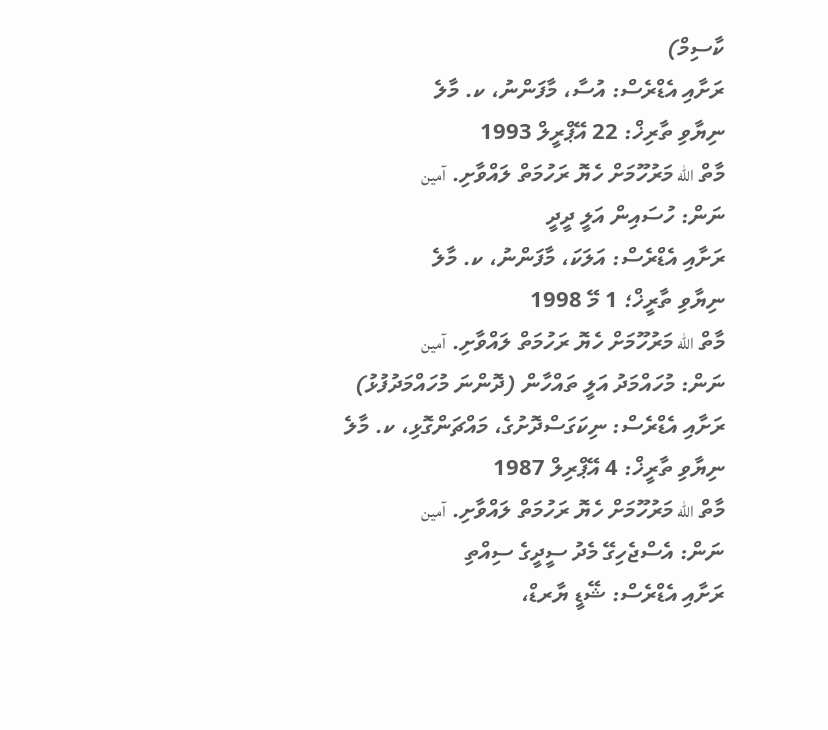ކާސިމް)
ރަށާއި އެޑްރެސް: އުސާ، މާފަންނު، ކ. މާލެ
ނިޔާވި ތާރިޚް: 22 އޭޕްރީލް 1993
މާތް الله މަރުހޫމަށް ހެޔޮ ރަހުމަތް ލައްވާށި. آمين
ނަން: ހުސައިން އަލީ ދީދީ
ރަށާއި އެޑްރެސް: އަލަކަ، މާފަންނު، ކ. މާލެ
ނިޔާވި ތާރީޚް؛ 1 މޭ 1998
މާތް الله މަރުހޫމަށް ހެޔޮ ރަހުމަތް ލައްވާށި. آمين
ނަން: މުހައްމަދު އަލީ ތައްހާން (ދޮންނަ މުހައްމަދުފުޅު)
ރަށާއި އެޑްރެސް: ނިކަގަސްދޮށުގެ، މައްޗަންގޮޅި، ކ. މާލެ
ނިޔާވި ތާރީޚް: 4 އޭޕްރިލް 1987
މާތް الله މަރުހޫމަށް ހެޔޮ ރަހުމަތް ލައްވާށި. آمين
ނަން: އެސްޖެހިގޭ މެދު ސީދީގެ ސިއްތި
ރަށާއި އެޑްރެސް: ޝޭޑީ ޔާރޑް،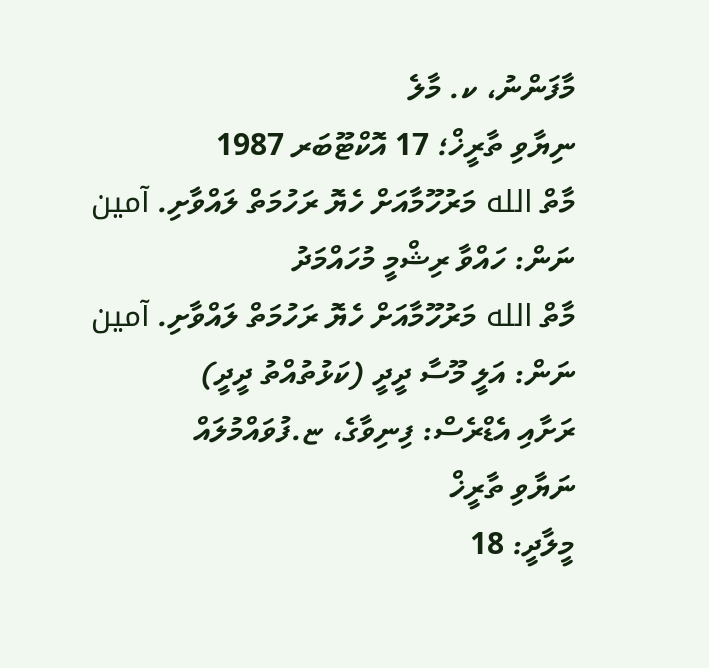މާފަންނު، ކ. މާލެ
ނިޔާވި ތާރީޚް؛ 17 އޮކްޓޫބަރ 1987
މާތް الله މަރުހޫމާއަށް ހެޔޮ ރަހުމަތް ލައްވާށި. آمين
ނަން: ހައްވާ ރިޝްމީ މުހައްމަދު
މާތް الله މަރުހޫމާއަށް ހެޔޮ ރަހުމަތް ލައްވާށި. آمين
ނަން: އަލީ މޫސާ ދީދީ (ކަޅުތުއްތު ދީދީ)
ރަށާއި އެޑްރެސް: ފިނިވާގެ، ޏ.ފުވައްމުލައް
ނަޔާވި ތާރީޚް
މީލާދީ: 18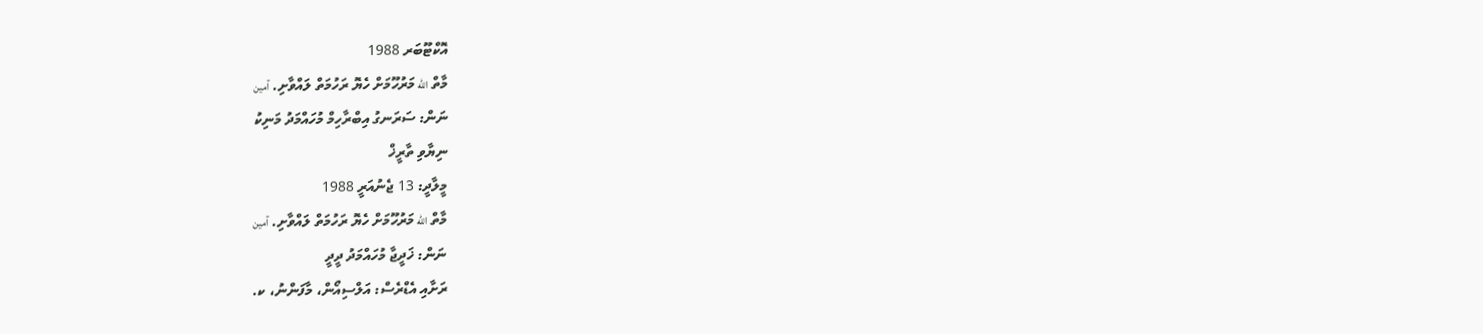އޮކްޓޫބަރ 1988
މާތް الله މަރުހޫމަށް ހެޔޮ ރަހުމަތް ލައްވާށި. آمين
ނަން: ސަރަނގު އިބްރާހިމް މުހައްމަދު މަނިކު
ނިޔާވި ތާރީޚް
މީލާދީ: 13 ޖެނުއަރީ 1988
މާތް الله މަރުހޫމަށް ހެޔޮ ރަހުމަތް ލައްވާށި. آمين
ނަން: ޚަދީޖާ މުހައްމަދު ދީދީ
ރަށާއި އެޑްރެސް: އަލްސިއޯން، މާފަންނު، ކ.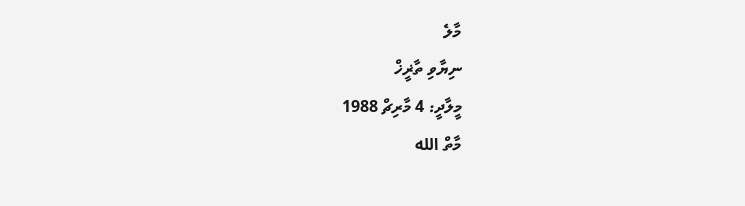މާލެ
ނިޔާވި ތާޜީޚް
މީލާދީ: 4 މާރިޗް 1988
މާތް الله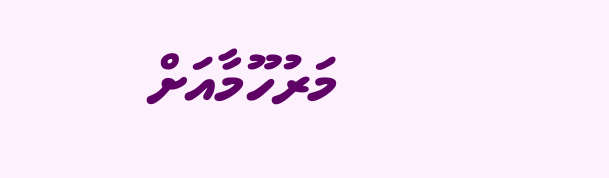މަރުހޫމާއަށް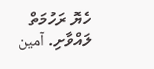ހެޔޮ ރަހުމަތް ލައްވާށި. آمين